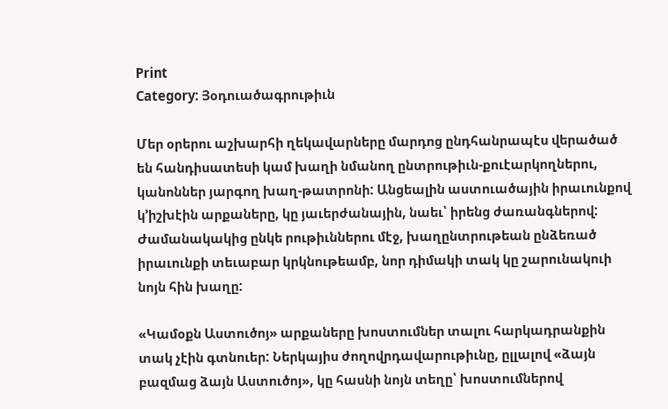Print
Category: Յօդուածագրութիւն

Մեր օրերու աշխարհի ղեկավարները մարդոց ընդհանրապէս վերածած են հանդիսատեսի կամ խաղի նմանող ընտրութիւն-քուէարկողներու, կանոններ յարգող խաղ-թատրոնի: Անցեալին աստուածային իրաւունքով կ’իշխէին արքաները, կը յաւերժանային, նաեւ՝ իրենց ժառանգներով: Ժամանակակից ընկե րութիւններու մէջ, խաղընտրութեան ընձեռած իրաւունքի տեւաբար կրկնութեամբ, նոր դիմակի տակ կը շարունակուի նոյն հին խաղը:

«Կամօքն Աստուծոյ» արքաները խոստումներ տալու հարկադրանքին տակ չէին գտնուեր: Ներկայիս ժողովրդավարութիւնը, ըլլալով «ձայն բազմաց ձայն Աստուծոյ», կը հասնի նոյն տեղը՝ խոստումներով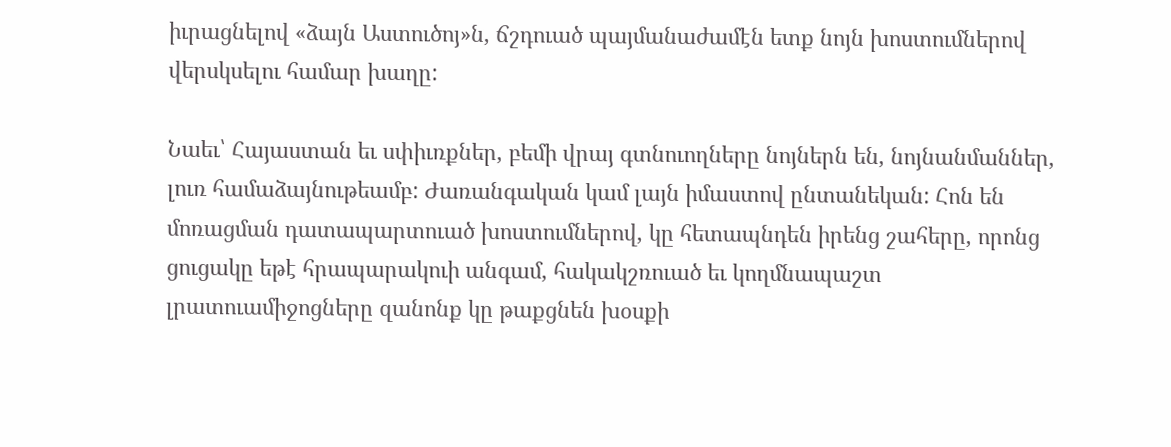իւրացնելով «ձայն Աստուծոյ»ն, ճշդուած պայմանաժամէն ետք նոյն խոստումներով վերսկսելու համար խաղը:

Նաեւ՝ Հայաստան եւ սփիւռքներ, բեմի վրայ գտնուողները նոյներն են, նոյնանմաններ, լուռ համաձայնութեամբ: Ժառանգական կամ լայն իմաստով ընտանեկան: Հոն են մոռացման դատապարտուած խոստումներով, կը հետապնդեն իրենց շահերը, որոնց ցուցակը եթէ հրապարակուի անգամ, հակակշռուած եւ կողմնապաշտ լրատուամիջոցները զանոնք կը թաքցնեն խօսքի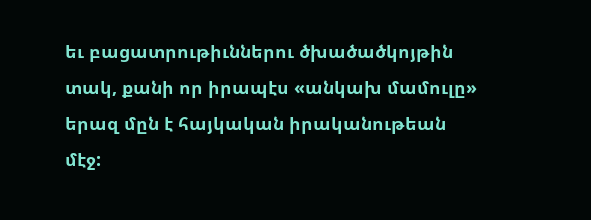եւ բացատրութիւններու ծխածածկոյթին տակ, քանի որ իրապէս «անկախ մամուլը» երազ մըն է հայկական իրականութեան մէջ: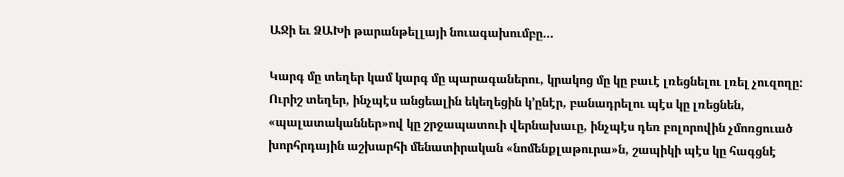ԱՋի եւ ՁԱԽի թարանթելլայի նուագախումբը…

Կարգ մը տեղեր կամ կարգ մը պարագաներու, կրակոց մը կը բաւէ լռեցնելու լռել չուզողը: Ուրիշ տեղեր, ինչպէս անցեալին եկեղեցին կ’ընէր, բանադրելու պէս կը լռեցնեն, «պալատականներ»ով կը շրջապատուի վերնախաւը, ինչպէս դեռ բոլորովին չմոռցուած խորհրդային աշխարհի մենատիրական «նոմենքլաթուրա»ն, շապիկի պէս կը հագցնէ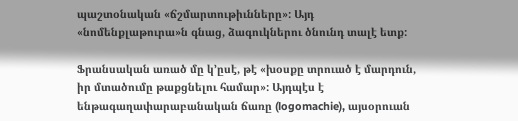պաշտօնական «ճշմարտութիւնները»: Այդ «նոմենքլաթուրա»ն գնաց, ձագուկներու ծնունդ տալէ ետք:

Ֆրանսական առած մը կ’ըսէ, թէ «խօսքը տրուած է մարդուն, իր մտածումը թաքցնելու համար»: Այդպէս է ենթագաղափարաբանական ճառը (logomachie), այսօրուան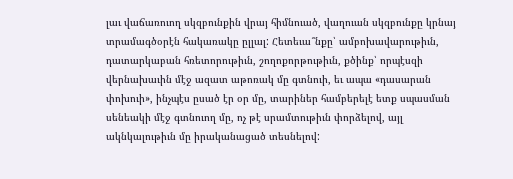լաւ վաճառուող սկզբունքին վրայ հիմնուած, վաղուան սկզբունքը կրնայ տրամագծօրէն հակառակը ըլլալ: Հետեւա՞նքը՝ ամբոխավարութիւն, դատարկաբան հռետորութիւն, շողոքորթութիւն, քծինք՝ որպէսզի վերնախաւին մէջ ազատ աթոռակ մը գտնուի, եւ ապա «դասարան փոխուի», ինչպէս ըսած էր օր մը, տարիներ համբերելէ ետք սպասման սենեակի մէջ գտնուող մը, ոչ թէ սրամտութիւն փորձելով, այլ ակնկալութիւն մը իրականացած տեսնելով: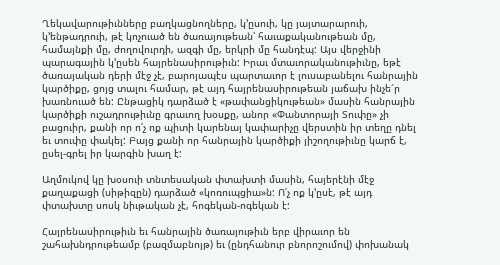Ղեկավարութիւնները բաղկացնողները, կ’ըսուի, կը յայտարարուի, կ’ենթադրուի, թէ կոչուած են ծառայութեան՝ հաւաքականութեան մը, համայնքի մը, ժողովուրդի, ազգի մը, երկրի մը հանդէպ: Այս վերջինի պարագային կ’ըսեն հայրենասիրութիւն: Իրաւ մտաւորականութիւնը, եթէ ծառայական դերի մէջ չէ, բարոյապէս պարտաւոր է լուսաբանելու հանրային կարծիքը, ցոյց տալու համար, թէ այդ հայրենասիրութեան յաճախ ինչե՜ր խառնուած են: Ընթացիկ դարձած է «թափանցիկութեան» մասին հանրային կարծիքի ուշադրութիւնը գրաւող խօսքը, անոր «Փանտորայի Տուփը» չի բացուիր, քանի որ ո՛չ ոք պիտի կարենայ կափարիչը վերստին իր տեղը դնել եւ տուփը փակել: Բայց քանի որ հանրային կարծիքի յիշողութիւնը կարճ է, ըսել-գրել իր կարգին խաղ է:

Աղմուկով կը խօսուի տնտեսական փտախտի մասին, հայերէնի մէջ քաղաքացի (սիթիզըն) դարձած «կոռուպցիա»ն: Ո՛չ ոք կ’ըսէ, թէ այդ փտախտը սոսկ նիւթական չէ, հոգեկան-ոգեկան է:

Հայրենասիրութիւն եւ հանրային ծառայութիւն երբ վիրաւոր են շահախնդրութեամբ (բազմաբնոյթ) եւ (ընդհանուր բնորոշումով) փոխանակ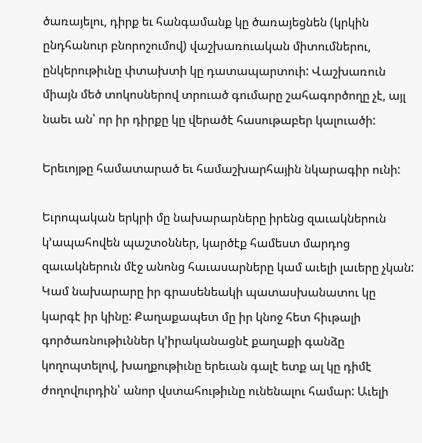ծառայելու, դիրք եւ հանգամանք կը ծառայեցնեն (կրկին ընդհանուր բնորոշումով) վաշխառուական միտումներու, ընկերութիւնը փտախտի կը դատապարտուի: Վաշխառուն միայն մեծ տոկոսներով տրուած գումարը շահագործողը չէ, այլ նաեւ ան՝ որ իր դիրքը կը վերածէ հասութաբեր կալուածի:

Երեւոյթը համատարած եւ համաշխարհային նկարագիր ունի:

Եւրոպական երկրի մը նախարարները իրենց զաւակներուն կ’ապահովեն պաշտօններ, կարծէք համեստ մարդոց զաւակներուն մէջ անոնց հաւասարները կամ աւելի լաւերը չկան: Կամ նախարարը իր գրասենեակի պատասխանատու կը կարգէ իր կինը: Քաղաքապետ մը իր կնոջ հետ հիւթալի գործառնութիւններ կ’իրականացնէ քաղաքի գանձը կողոպտելով, խաղքութիւնը երեւան գալէ ետք ալ կը դիմէ ժողովուրդին՝ անոր վստահութիւնը ունենալու համար: Աւելի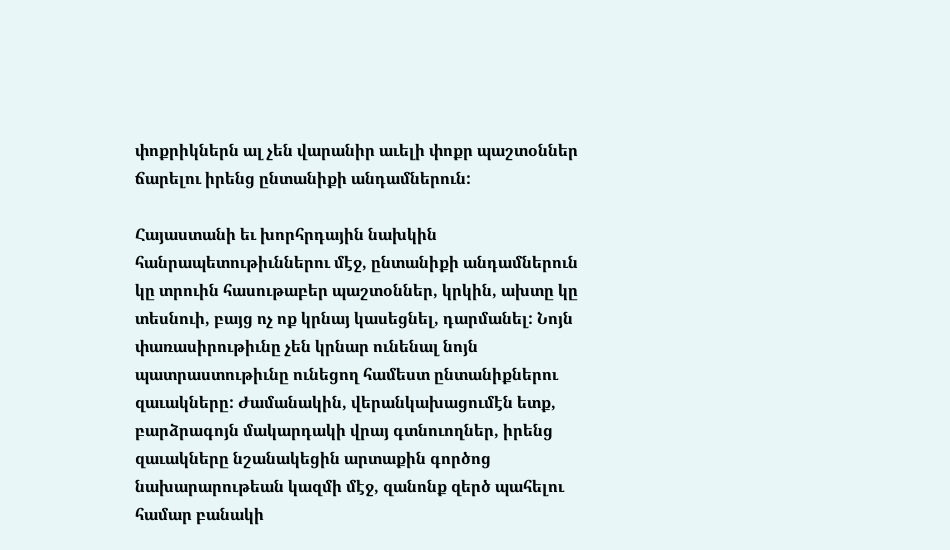փոքրիկներն ալ չեն վարանիր աւելի փոքր պաշտօններ ճարելու իրենց ընտանիքի անդամներուն:

Հայաստանի եւ խորհրդային նախկին հանրապետութիւններու մէջ, ընտանիքի անդամներուն կը տրուին հասութաբեր պաշտօններ, կրկին, ախտը կը տեսնուի, բայց ոչ ոք կրնայ կասեցնել, դարմանել: Նոյն փառասիրութիւնը չեն կրնար ունենալ նոյն պատրաստութիւնը ունեցող համեստ ընտանիքներու զաւակները: Ժամանակին, վերանկախացումէն ետք, բարձրագոյն մակարդակի վրայ գտնուողներ, իրենց զաւակները նշանակեցին արտաքին գործոց նախարարութեան կազմի մէջ, զանոնք զերծ պահելու համար բանակի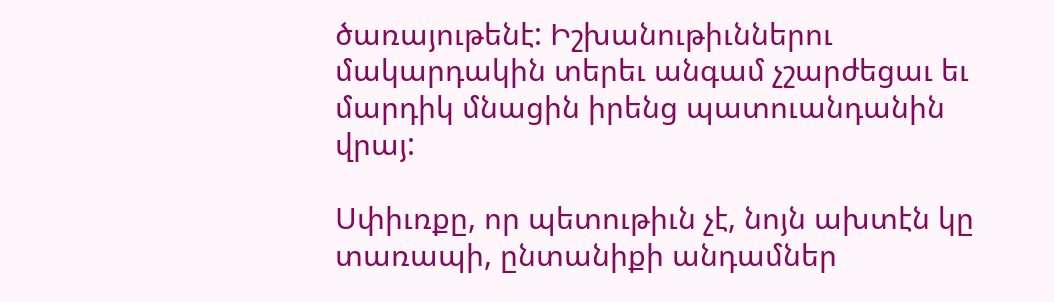ծառայութենէ: Իշխանութիւններու մակարդակին տերեւ անգամ չշարժեցաւ եւ մարդիկ մնացին իրենց պատուանդանին վրայ:

Սփիւռքը, որ պետութիւն չէ, նոյն ախտէն կը տառապի, ընտանիքի անդամներ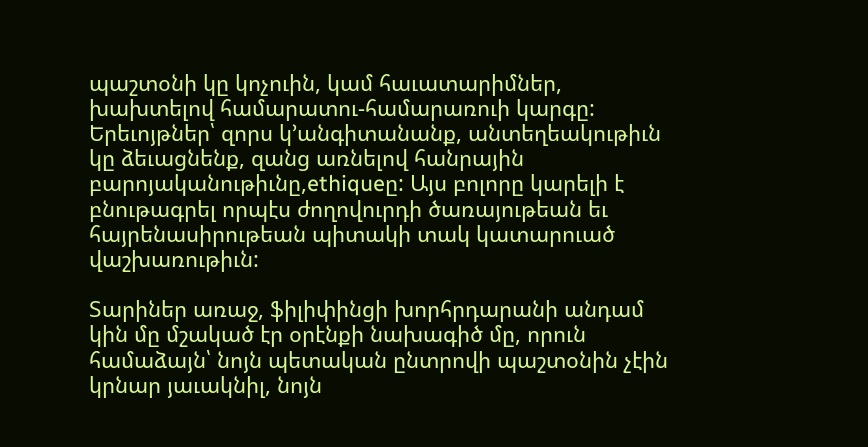պաշտօնի կը կոչուին, կամ հաւատարիմներ, խախտելով համարատու-համարառուի կարգը: Երեւոյթներ՝ զորս կ’անգիտանանք, անտեղեակութիւն կը ձեւացնենք, զանց առնելով հանրային բարոյականութիւնը,ethiqueը: Այս բոլորը կարելի է բնութագրել որպէս ժողովուրդի ծառայութեան եւ հայրենասիրութեան պիտակի տակ կատարուած վաշխառութիւն:

Տարիներ առաջ, ֆիլիփինցի խորհրդարանի անդամ կին մը մշակած էր օրէնքի նախագիծ մը, որուն համաձայն՝ նոյն պետական ընտրովի պաշտօնին չէին կրնար յաւակնիլ, նոյն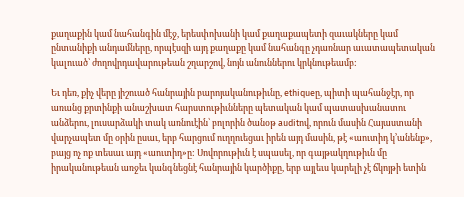քաղաքին կամ նահանգին մէջ, երեսփոխանի կամ քաղաքապետի զաւակները կամ ընտանիքի անդամները, որպէսզի այդ քաղաքը կամ նահանգը չդառնար աւատապետական կալուած՝ ժողովրդավարութեան շղարշով, նոյն անուններու կրկնութեամբ:

Եւ դեռ, քիչ վերը յիշուած հանրային բարոյականութիւնը, ethiqueը, պիտի պահանջէր, որ առանց քրտինքի անաշխատ հարստութիւնները պետական կամ պատասխանատու անձերու, լուսարձակի տակ առնուէին՝ բոլորին ծանօթ auditով, որուն մասին Հայաստանի վարչապետ մը օրին ըսաւ, երբ հարցում ուղղուեցաւ իրեն այդ մասին, թէ «աուտիդ կ’անենք», բայց ոչ ոք տեսաւ այդ «աուտիդ»ը: Սովորութիւն է սպասել, որ գայթակղութիւն մը իրականութեան առջեւ կանգնեցնէ հանրային կարծիքը, երբ այլեւս կարելի չէ ճկոյթի ետին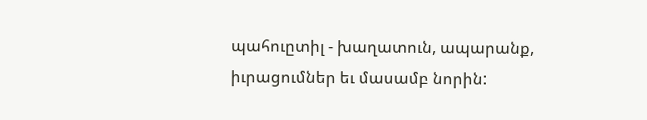պահուըտիլ - խաղատուն, ապարանք, իւրացումներ եւ մասամբ նորին: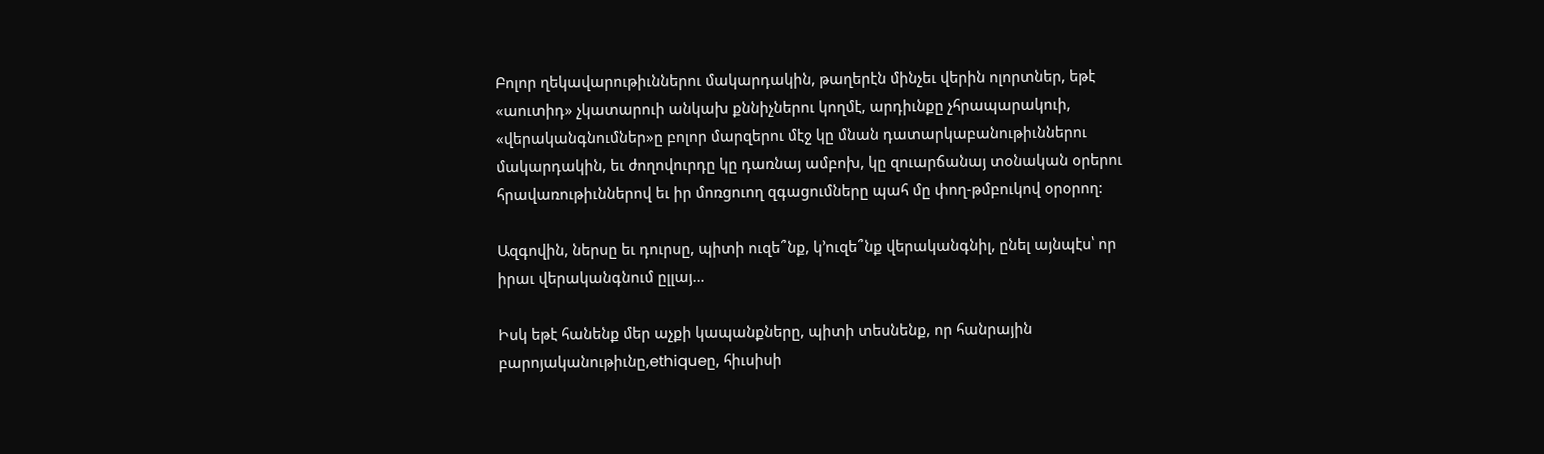Բոլոր ղեկավարութիւններու մակարդակին, թաղերէն մինչեւ վերին ոլորտներ, եթէ «աուտիդ» չկատարուի անկախ քննիչներու կողմէ, արդիւնքը չհրապարակուի, «վերականգնումներ»ը բոլոր մարզերու մէջ կը մնան դատարկաբանութիւններու մակարդակին, եւ ժողովուրդը կը դառնայ ամբոխ, կը զուարճանայ տօնական օրերու հրավառութիւններով եւ իր մոռցուող զգացումները պահ մը փող-թմբուկով օրօրող:

Ազգովին, ներսը եւ դուրսը, պիտի ուզե՞նք, կ’ուզե՞նք վերականգնիլ, ընել այնպէս՝ որ իրաւ վերականգնում ըլլայ…

Իսկ եթէ հանենք մեր աչքի կապանքները, պիտի տեսնենք, որ հանրային բարոյականութիւնը,ethiqueը, հիւսիսի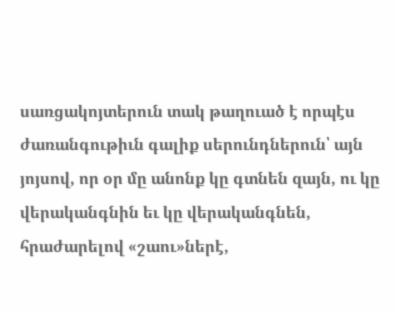սառցակոյտերուն տակ թաղուած է որպէս ժառանգութիւն գալիք սերունդներուն՝ այն յոյսով, որ օր մը անոնք կը գտնեն զայն, ու կը վերականգնին եւ կը վերականգնեն, հրաժարելով «շաու»ներէ,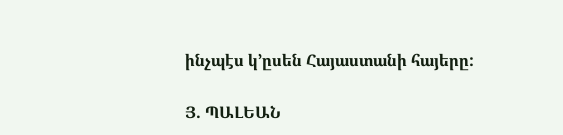ինչպէս կ’ըսեն Հայաստանի հայերը:

Յ. ՊԱԼԵԱՆ